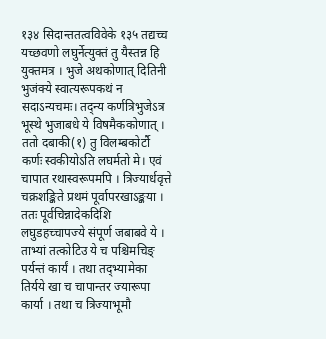१३४ सिदान्ततत्वविवेके १३५ तद्यच्च यच्छवणो लघुर्नेत्युक्तं तु यैस्तन्न हि युक्तमत्र । भुजे अथकोणात् दितिनी भुजंक्ये स्वात्यरूपकथं न सदाऽन्यचमः। तद्न्य कर्णत्रिभुजेऽत्र भूस्थे भुजाबधे ये विषमैककोणात् । ततो दबाकी(१) तु विलम्बकोर्टौ कर्णः स्वकीयोऽति लघर्मतो मे। एवं चापात रथास्वरूपमपि । त्रिज्यार्धवृत्ते चक्रशङ्किते प्रथमं पूर्वापरखाऽङ्कया । ततः पूर्वचिन्नादेकदिशि लघुडहच्चापज्ये संपूर्ण जबाबवे ये । ताभ्यां तत्कोटिउ ये च पश्चिमचिङ् पर्यन्तं कार्यं । तथा तद्भ्यामेका तिर्यये खा च चापान्तर ज्यारूपा कार्या । तथा च त्रिज्याभूमौ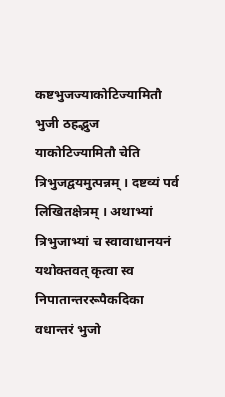कष्टभुजज्याकोटिज्यामितौ भुजी ठहद्भुज याकोटिज्यामितौ चेति त्रिभुजद्वयमुत्पन्नम् । दष्टव्यं पर्व लिखितक्षेत्रम् । अथाभ्यां त्रिभुजाभ्यां च स्वावाधानयनं यथोक्तवत् कृत्वा स्व निपातान्तररूपैकदिका वधान्तरं भुजो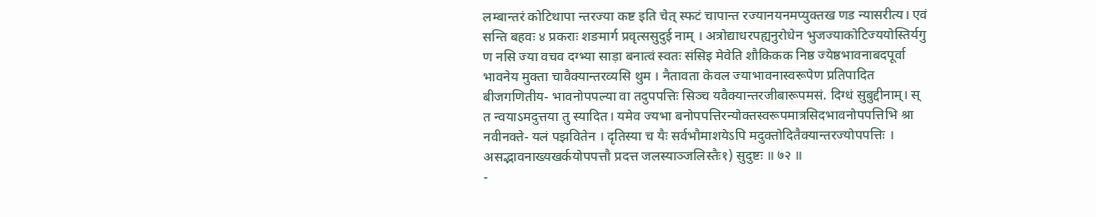लम्बान्तरं कोटिथापा न्तरज्या कष्ट इति चेत् स्फटं चापान्त रज्यानयनमप्युक्तख णड न्यासरीत्य। एवं सन्ति बहवः ४ प्रकराः शङमार्ग प्रवृत्ससुदुई नाम् । अत्रोद्याधरपह्यनुरोधेन भुजज्याकोटिज्ययोस्तिर्यगु ण नसि ज्या वचव दग्भ्या साड़ा बनात्वं स्वतः संसिइ मेवेति शौकिकक निष्ठ ज्येष्ठभावनाबदपूर्वा भावनेय मुक्ता चावैक्यान्तरव्यसि थुम । नैतावता केवल ज्याभावनास्वरूपेण प्रतिपादित बीजगणितीय- भावनोपपल्या वा तदुपपत्तिः सिञ्च यवैक्यान्तरजीबारूपमसं. दिग्धं सुबुद्दीनाम्। स् त न्वयाऽमदुत्तया तु स्यादित। यमेव ज्यभा बनोपपत्तिरन्योक्तस्वरूपमात्रसिदभावनोपपत्तिभि श्रा नवीनक्ते- यलं पझवितेन । दृतिस्या च यैः सर्वभौमाशयेऽपि मदुक्तोदितैक्यान्तरज्योपपत्तिः । असद्भावनाख्यखर्कयोपपत्तौ प्रदत्त जलस्याञ्जलिस्तैः१) सुदुष्टः ॥ ७२ ॥
-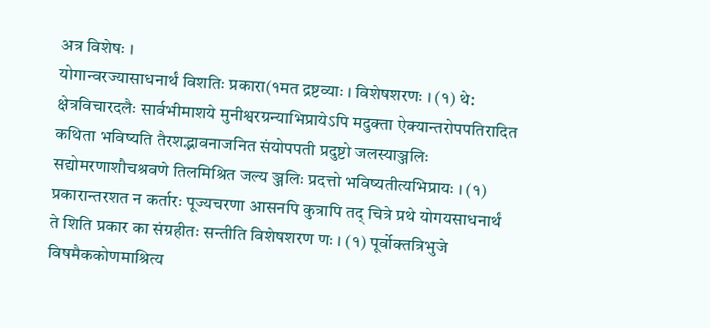अत्र विशेषः ।
योगान्वरज्यासाधनार्थं विशतिः प्रकारा(१मत द्रष्टव्याः । विशेषशरणः । (१) थे: क्षेत्रविचारदलैः सार्वभीमाशये मुनीश्वरग्रन्याभिप्रायेऽपि मदुक्ता ऐक्यान्तरोपपतिरादित कथिता भविष्यति तैरशद्भावनाजनित संयोपपती प्रदुष्टो जलस्याञ्जलिः सद्योमरणाशौचश्रवणे तिलमिश्रित जल्य ञ्जलिः प्रदत्तो भविष्यतीत्यभिप्रायः । (१) प्रकारान्तरशत न कर्तारः पूज्यचरणा आसनपि कुत्रापि तद् चित्रे प्रथे योगयसाधनार्थं ते शिति प्रकार का संग्रहीतः सन्तीति विशेषशरण णः । (१) पूर्वोक्तत्रिभुजे विषमैककोणमाश्रित्य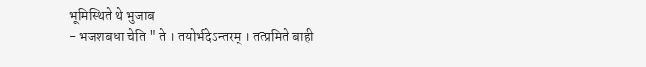भूमिस्थिते थे भुजाब
- भजशबधा चेति " ते । तयोर्भदेऽन्तरम् । तत्प्रमिते बाही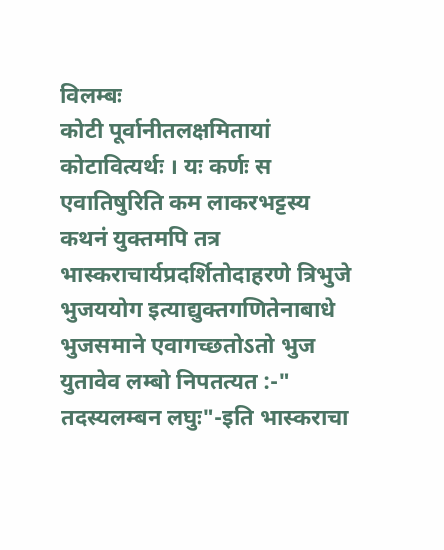विलम्बः
कोटी पूर्वानीतलक्षमितायां कोटावित्यर्थः । यः कर्णः स एवातिषुरिति कम लाकरभट्टस्य कथनं युक्तमपि तत्र भास्कराचार्यप्रदर्शितोदाहरणे त्रिभुजे भुजययोग इत्याद्युक्तगणितेनाबाधे भुजसमाने एवागच्छतोऽतो भुज युतावेव लम्बो निपतत्यत :-" तदस्यलम्बन लघुः"-इति भास्कराचा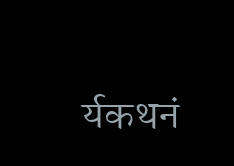र्यकथनं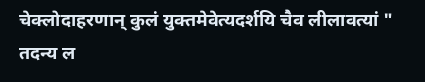चेक्लोदाहरणान् कुलं युक्तमेवेत्यदर्शयि चैव लीलावत्यां " तदन्य ल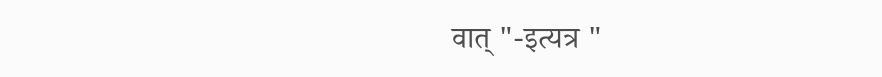वात् "-इत्यत्र "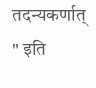तदन्यकर्णात् " इति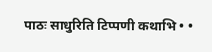पाठः साधुरिति टिप्पणी कथाभि • •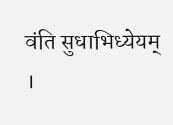वंति सुधाभिध्येयम् ।